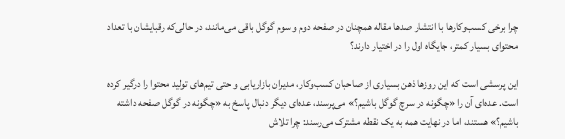چرا برخی کسب‌وکارها با انتشار صدها مقاله همچنان در صفحه دوم و سوم گوگل باقی می‌مانند، در حالی‌که رقبایشان با تعداد محتوای بسیار کمتر، جایگاه اول را در اختیار دارند؟

این پرسشی است که این روزها ذهن بسیاری از صاحبان کسب‌وکار، مدیران بازاریابی و حتی تیم‌های تولید محتوا را درگیر کرده است. عده‌ای آن را «چگونه در سرچ گوگل باشیم؟» می‌پرسند، عده‌ای دیگر دنبال پاسخ به «چگونه در گوگل صفحه داشته باشیم؟» هستند، اما در نهایت همه به یک نقطه مشترک می‌رسند: چرا تلاش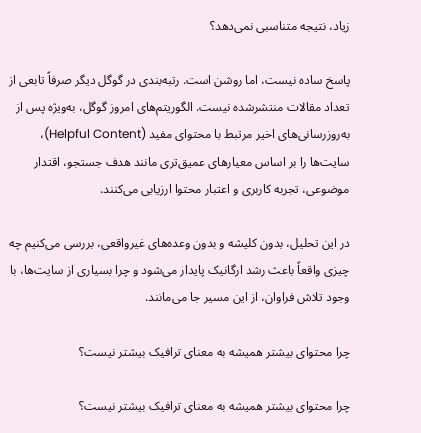زیاد، نتیجه متناسبی نمی‌دهد؟

پاسخ ساده نیست، اما روشن است. رتبه‌بندی در گوگل دیگر صرفاً تابعی از تعداد مقالات منتشرشده نیست. الگوریتم‌های امروز گوگل، به‌ویژه پس از به‌روزرسانی‌های اخیر مرتبط با محتوای مفید (Helpful Content)، سایت‌ها را بر اساس معیارهای عمیق‌تری مانند هدف جستجو، اقتدار موضوعی، تجربه کاربری و اعتبار محتوا ارزیابی می‌کنند.

در این تحلیل، بدون کلیشه و بدون وعده‌های غیرواقعی، بررسی می‌کنیم چه چیزی واقعاً باعث رشد ارگانیک پایدار می‌شود و چرا بسیاری از سایت‌ها، با وجود تلاش فراوان، از این مسیر جا می‌مانند.

چرا محتوای بیشتر همیشه به معنای ترافیک بیشتر نیست؟

چرا محتوای بیشتر همیشه به معنای ترافیک بیشتر نیست؟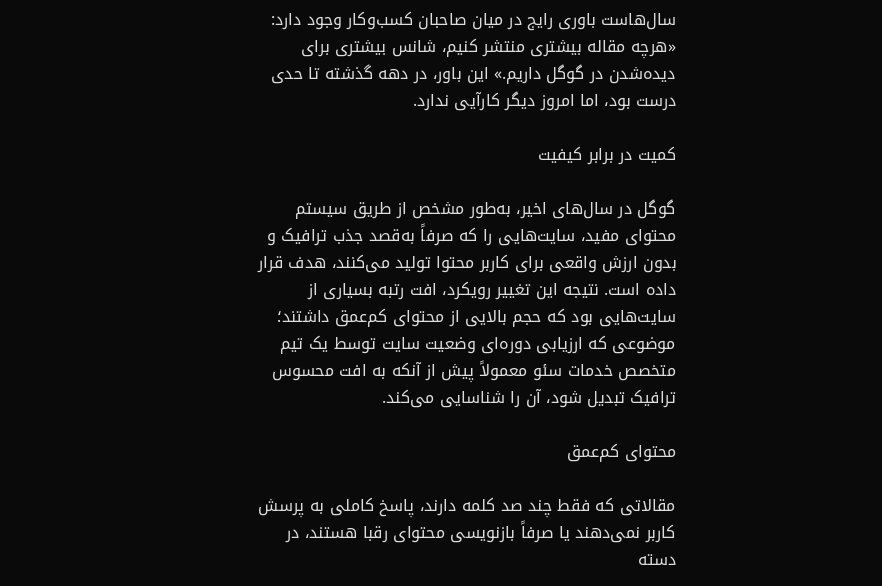سال‌هاست باوری رایج در میان صاحبان کسب‌وکار وجود دارد: «هرچه مقاله بیشتری منتشر کنیم، شانس بیشتری برای دیده‌شدن در گوگل داریم.» این باور، در دهه گذشته تا حدی درست بود، اما امروز دیگر کارآیی ندارد.

کمیت در برابر کیفیت

گوگل در سال‌های اخیر، به‌طور مشخص از طریق سیستم محتوای مفید، سایت‌هایی را که صرفاً به‌قصد جذب ترافیک و بدون ارزش واقعی برای کاربر محتوا تولید می‌کنند، هدف قرار داده است. نتیجه این تغییر رویکرد، افت رتبه بسیاری از سایت‌هایی بود که حجم بالایی از محتوای کم‌عمق داشتند؛ موضوعی که ارزیابی دوره‌ای وضعیت سایت توسط یک تیم متخصص خدمات سئو معمولاً پیش از آنکه به افت محسوس ترافیک تبدیل شود، آن را شناسایی می‌کند.

محتوای کم‌عمق

مقالاتی که فقط چند صد کلمه دارند، پاسخ کاملی به پرسش کاربر نمی‌دهند یا صرفاً بازنویسی محتوای رقبا هستند، در دسته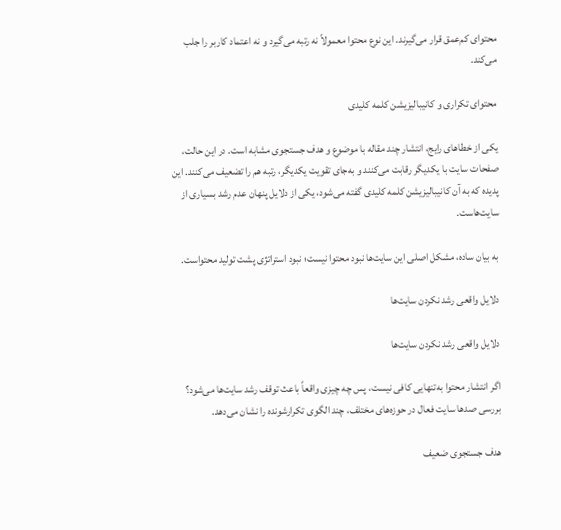محتوای کم‌عمق قرار می‌گیرند. این نوع محتوا معمولاً نه رتبه می‌گیرد و نه اعتماد کاربر را جلب می‌کند.

محتوای تکراری و کانیبالیزیشن کلمه کلیدی

یکی از خطاهای رایج، انتشار چند مقاله با موضوع و هدف جستجوی مشابه است. در این حالت، صفحات سایت با یکدیگر رقابت می‌کنند و به‌جای تقویت یکدیگر، رتبه هم را تضعیف می‌کنند. این پدیده که به آن کانیبالیزیشن کلمه کلیدی گفته می‌شود، یکی از دلایل پنهان عدم رشد بسیاری از سایت‌هاست.

به بیان ساده، مشکل اصلی این سایت‌ها نبود محتوا نیست؛ نبود استراتژی پشت تولید محتواست.

دلایل واقعی رشد نکردن سایت‌ها

دلایل واقعی رشد نکردن سایت‌ها

اگر انتشار محتوا به‌تنهایی کافی نیست، پس چه چیزی واقعاً باعث توقف رشد سایت‌ها می‌شود؟ بررسی صدها سایت فعال در حوزه‌های مختلف، چند الگوی تکرارشونده را نشان می‌دهد.

هدف جستجوی ضعیف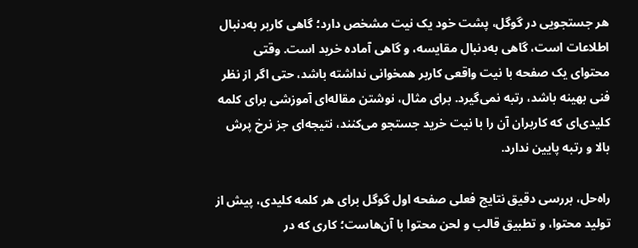هر جستجویی در گوگل، پشت خود یک نیت مشخص دارد؛ گاهی کاربر به‌دنبال اطلاعات است، گاهی به‌دنبال مقایسه، و گاهی آماده خرید است. وقتی محتوای یک صفحه با نیت واقعی کاربر همخوانی نداشته باشد، حتی اگر از نظر فنی بهینه باشد، رتبه نمی‌گیرد. برای مثال، نوشتن مقاله‌ای آموزشی برای کلمه کلیدی‌ای که کاربران آن را با نیت خرید جستجو می‌کنند، نتیجه‌ای جز نرخ پرش بالا و رتبه پایین ندارد.

راه‌حل، بررسی دقیق نتایج فعلی صفحه اول گوگل برای هر کلمه کلیدی، پیش از تولید محتوا، و تطبیق قالب و لحن محتوا با آن‌هاست؛ کاری که در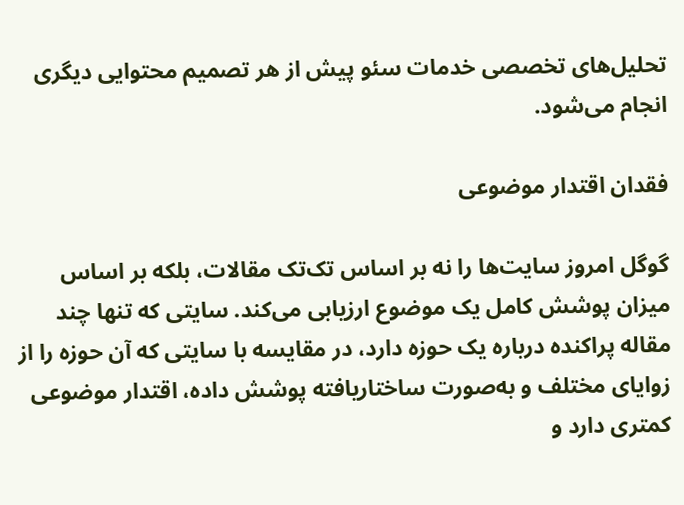تحلیل‌های تخصصی خدمات سئو پیش از هر تصمیم محتوایی دیگری انجام می‌شود.

فقدان اقتدار موضوعی

گوگل امروز سایت‌ها را نه بر اساس تک‌تک مقالات، بلکه بر اساس میزان پوشش کامل یک موضوع ارزیابی می‌کند. سایتی که تنها چند مقاله پراکنده درباره یک حوزه دارد، در مقایسه با سایتی که آن حوزه را از زوایای مختلف و به‌صورت ساختاریافته پوشش داده، اقتدار موضوعی کمتری دارد و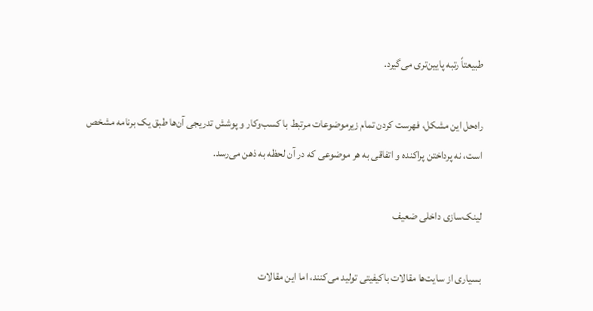طبیعتاً رتبه پایین‌تری می‌گیرد.

راه‌حل این مشکل، فهرست کردن تمام زیرموضوعات مرتبط با کسب‌وکار و پوشش تدریجی آن‌ها طبق یک برنامه مشخص است، نه پرداختن پراکنده و اتفاقی به هر موضوعی که در آن لحظه به ذهن می‌رسد.

لینک‌سازی داخلی ضعیف

بسیاری از سایت‌ها مقالات باکیفیتی تولید می‌کنند، اما این مقالات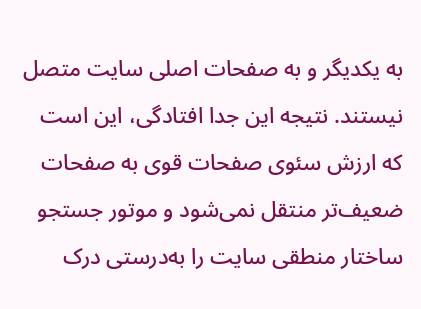به یکدیگر و به صفحات اصلی سایت متصل نیستند. نتیجه این جدا افتادگی، این است که ارزش سئوی صفحات قوی به صفحات ضعیف‌تر منتقل نمی‌شود و موتور جستجو ساختار منطقی سایت را به‌درستی درک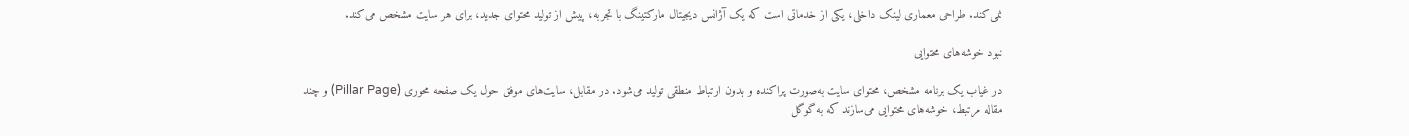نمی‌کند. طراحی معماری لینک داخلی، یکی از خدماتی است که یک آژانس دیجیتال مارکتینگ با تجربه، پیش از تولید محتوای جدید، برای هر سایت مشخص می‌کند.

نبود خوشه‌های محتوایی

در غیاب یک برنامه مشخص، محتوای سایت به‌صورت پراکنده و بدون ارتباط منطقی تولید می‌شود. در مقابل، سایت‌های موفق حول یک صفحه محوری (Pillar Page) و چند مقاله مرتبط، خوشه‌های محتوایی می‌سازند که به گوگل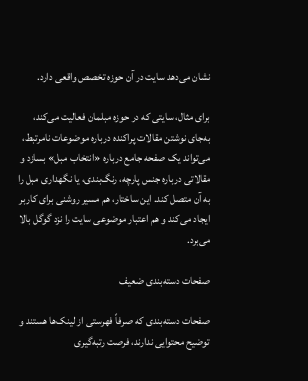نشان می‌دهد سایت در آن حوزه تخصص واقعی دارد.

برای مثال، سایتی که در حوزه مبلمان فعالیت می‌کند، به‌جای نوشتن مقالات پراکنده درباره موضوعات نامرتبط، می‌تواند یک صفحه جامع درباره «انتخاب مبل» بسازد و مقالاتی درباره جنس پارچه، رنگ‌بندی، یا نگهداری مبل را به آن متصل کند. این ساختار، هم مسیر روشنی برای کاربر ایجاد می‌کند و هم اعتبار موضوعی سایت را نزد گوگل بالا می‌برد.

صفحات دسته‌بندی ضعیف

صفحات دسته‌بندی که صرفاً فهرستی از لینک‌ها هستند و توضیح محتوایی ندارند، فرصت رتبه‌گیری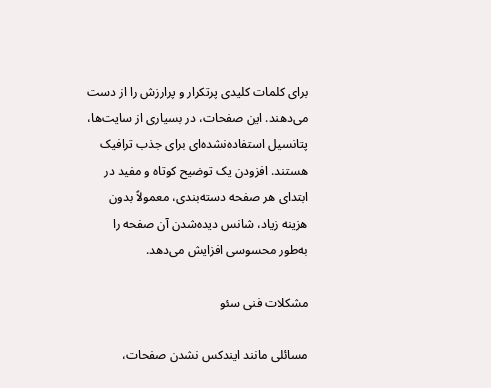برای کلمات کلیدی پرتکرار و پرارزش را از دست می‌دهند. این صفحات، در بسیاری از سایت‌ها، پتانسیل استفاده‌نشده‌ای برای جذب ترافیک هستند. افزودن یک توضیح کوتاه و مفید در ابتدای هر صفحه دسته‌بندی، معمولاً بدون هزینه زیاد، شانس دیده‌شدن آن صفحه را به‌طور محسوسی افزایش می‌دهد.

مشکلات فنی سئو

مسائلی مانند ایندکس نشدن صفحات،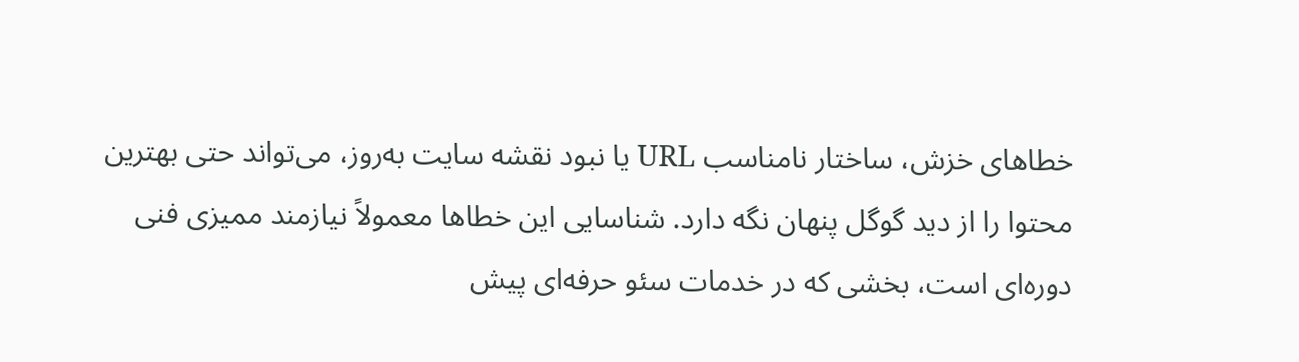خطاهای خزش، ساختار نامناسب URL یا نبود نقشه سایت به‌روز، می‌تواند حتی بهترین محتوا را از دید گوگل پنهان نگه دارد. شناسایی این خطاها معمولاً نیازمند ممیزی فنی دوره‌ای است، بخشی که در خدمات سئو حرفه‌ای پیش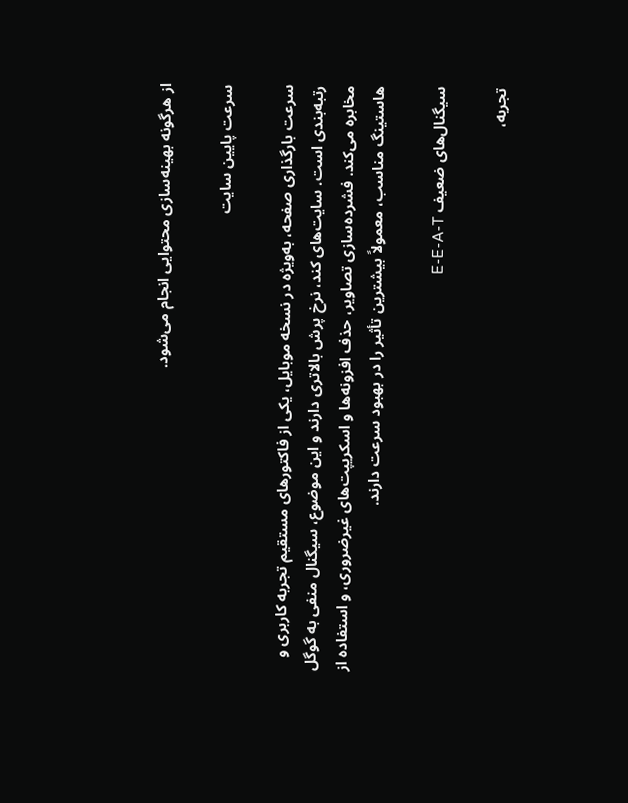از هرگونه بهینه‌سازی محتوایی انجام می‌شود.

سرعت پایین سایت

سرعت بارگذاری صفحه، به‌ویژه در نسخه موبایل، یکی از فاکتورهای مستقیم تجربه کاربری و رتبه‌بندی است. سایت‌های کند، نرخ پرش بالاتری دارند و این موضوع، سیگنال منفی به گوگل مخابره می‌کند. فشرده‌سازی تصاویر، حذف افزونه‌ها و اسکریپت‌های غیرضروری، و استفاده از هاستینگ مناسب، معمولاً بیشترین تأثیر را در بهبود سرعت دارند.

سیگنال‌های ضعیف E-E-A-T

تجربه،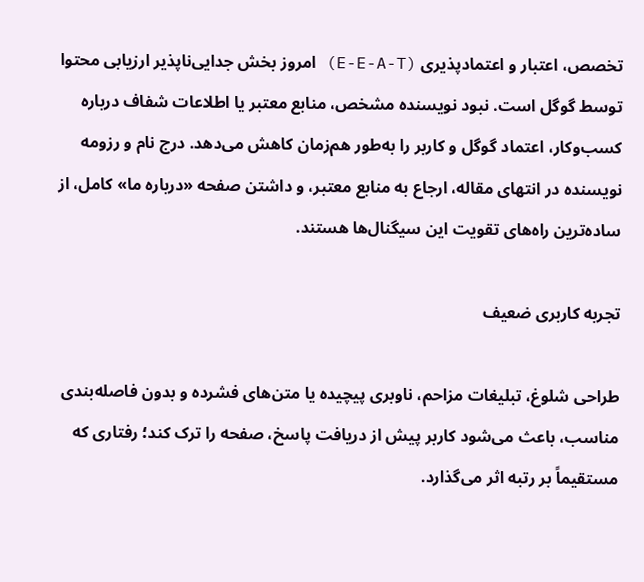تخصص، اعتبار و اعتمادپذیری (E-E-A-T) امروز بخش جدایی‌ناپذیر ارزیابی محتوا توسط گوگل است. نبود نویسنده مشخص، منابع معتبر یا اطلاعات شفاف درباره کسب‌وکار، اعتماد گوگل و کاربر را به‌طور هم‌زمان کاهش می‌دهد. درج نام و رزومه نویسنده در انتهای مقاله، ارجاع به منابع معتبر، و داشتن صفحه «درباره ما» کامل، از ساده‌ترین راه‌های تقویت این سیگنال‌ها هستند.

تجربه کاربری ضعیف

طراحی شلوغ، تبلیغات مزاحم، ناوبری پیچیده یا متن‌های فشرده و بدون فاصله‌بندی مناسب، باعث می‌شود کاربر پیش از دریافت پاسخ، صفحه را ترک کند؛ رفتاری که مستقیماً بر رتبه اثر می‌گذارد.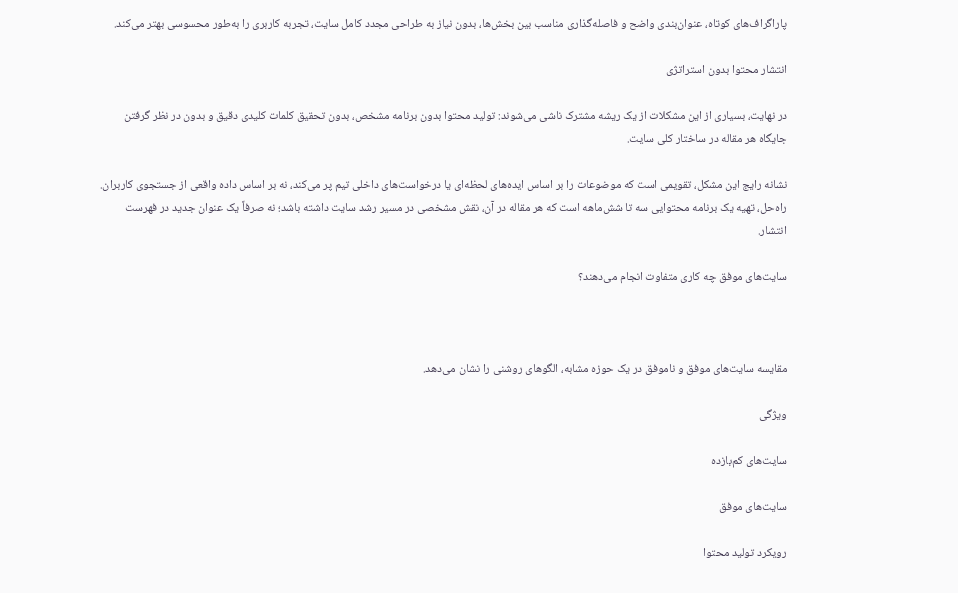پاراگراف‌های کوتاه، عنوان‌بندی واضح و فاصله‌گذاری مناسب بین بخش‌ها، بدون نیاز به طراحی مجدد کامل سایت، تجربه کاربری را به‌طور محسوسی بهتر می‌کند.

انتشار محتوا بدون استراتژی

در نهایت، بسیاری از این مشکلات از یک ریشه مشترک ناشی می‌شوند: تولید محتوا بدون برنامه مشخص، بدون تحقیق کلمات کلیدی دقیق و بدون در نظر گرفتن جایگاه هر مقاله در ساختار کلی سایت.

نشانه رایج این مشکل، تقویمی است که موضوعات را بر اساس ایده‌های لحظه‌ای یا درخواست‌های داخلی تیم پر می‌کند، نه بر اساس داده واقعی از جستجوی کاربران. راه‌حل، تهیه یک برنامه محتوایی سه تا شش‌ماهه است که هر مقاله در آن، نقش مشخصی در مسیر رشد سایت داشته باشد؛ نه صرفاً یک عنوان جدید در فهرست انتشار.

سایت‌های موفق چه کاری متفاوت انجام می‌دهند؟



مقایسه سایت‌های موفق و ناموفق در یک حوزه مشابه، الگوهای روشنی را نشان می‌دهد.

ویژگی

سایت‌های کم‌بازده

سایت‌های موفق

رویکرد تولید محتوا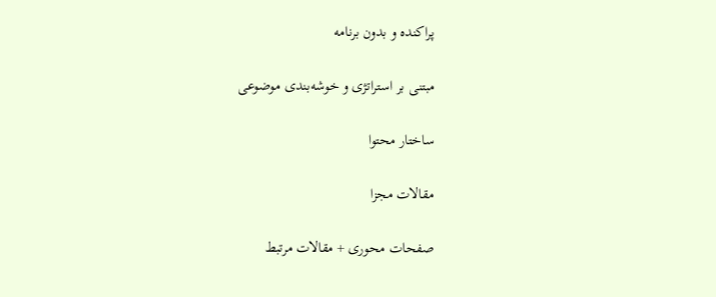پراکنده و بدون برنامه

مبتنی بر استراتژی و خوشه‌بندی موضوعی

ساختار محتوا

مقالات مجزا

صفحات محوری + مقالات مرتبط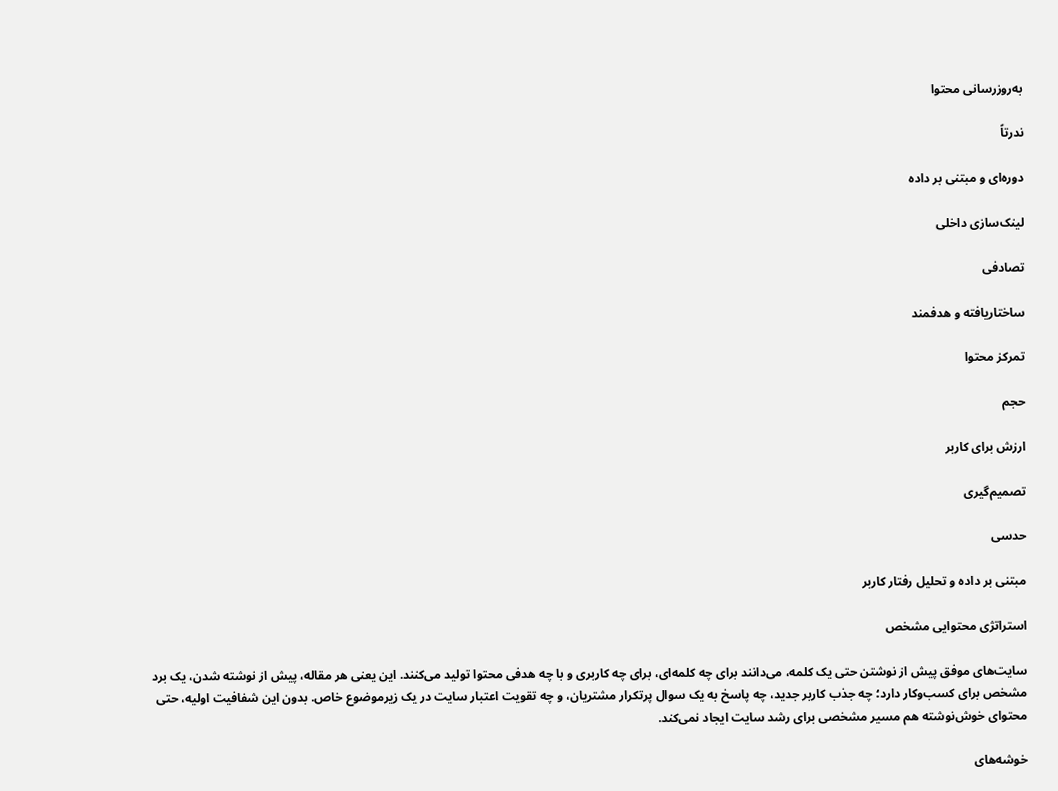به‌روزرسانی محتوا

ندرتاً

دوره‌ای و مبتنی بر داده

لینک‌سازی داخلی

تصادفی

ساختاریافته و هدفمند

تمرکز محتوا

حجم

ارزش برای کاربر

تصمیم‌گیری

حدسی

مبتنی بر داده و تحلیل رفتار کاربر

استراتژی محتوایی مشخص

سایت‌های موفق پیش از نوشتن حتی یک کلمه، می‌دانند برای چه کلمه‌ای، برای چه کاربری و با چه هدفی محتوا تولید می‌کنند. این یعنی هر مقاله، پیش از نوشته شدن، یک برد مشخص برای کسب‌وکار دارد؛ چه جذب کاربر جدید، چه پاسخ به یک سوال پرتکرار مشتریان، و چه تقویت اعتبار سایت در یک زیرموضوع خاص. بدون این شفافیت اولیه، حتی محتوای خوش‌نوشته هم مسیر مشخصی برای رشد سایت ایجاد نمی‌کند.

خوشه‌های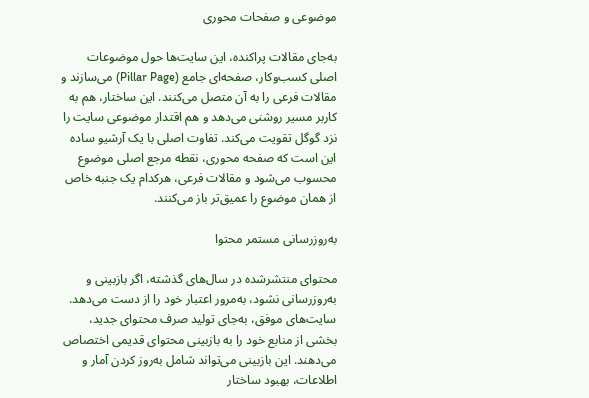موضوعی و صفحات محوری

به‌جای مقالات پراکنده، این سایت‌ها حول موضوعات اصلی کسب‌وکار، صفحه‌ای جامع (Pillar Page) می‌سازند و مقالات فرعی را به آن متصل می‌کنند. این ساختار، هم به کاربر مسیر روشنی می‌دهد و هم اقتدار موضوعی سایت را نزد گوگل تقویت می‌کند. تفاوت اصلی با یک آرشیو ساده این است که صفحه محوری، نقطه مرجع اصلی موضوع محسوب می‌شود و مقالات فرعی، هرکدام یک جنبه خاص از همان موضوع را عمیق‌تر باز می‌کنند.

به‌روزرسانی مستمر محتوا

محتوای منتشرشده در سال‌های گذشته، اگر بازبینی و به‌روزرسانی نشود، به‌مرور اعتبار خود را از دست می‌دهد. سایت‌های موفق، به‌جای تولید صرف محتوای جدید، بخشی از منابع خود را به بازبینی محتوای قدیمی اختصاص می‌دهند. این بازبینی می‌تواند شامل به‌روز کردن آمار و اطلاعات، بهبود ساختار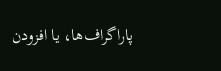پاراگراف‌ها، یا افزودن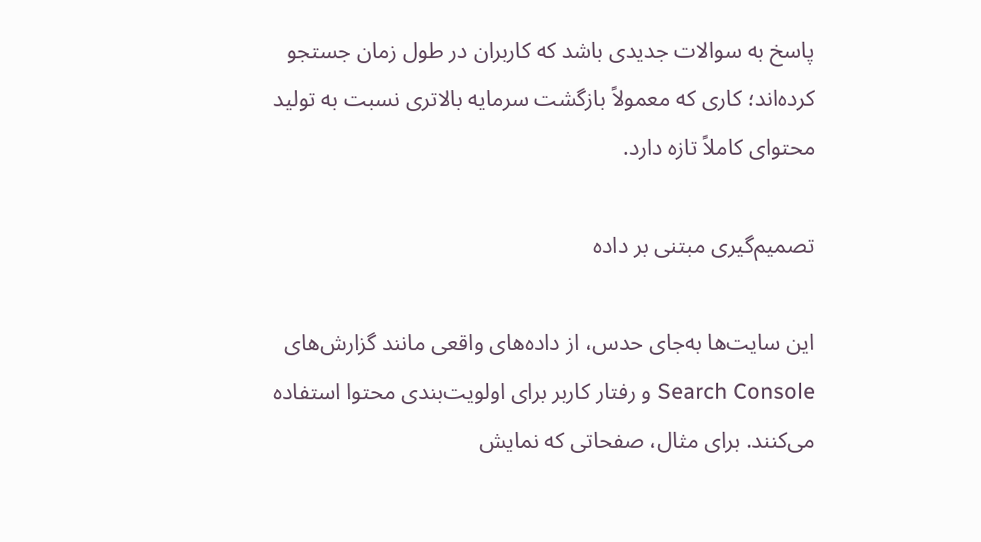پاسخ به سوالات جدیدی باشد که کاربران در طول زمان جستجو کرده‌اند؛ کاری که معمولاً بازگشت سرمایه بالاتری نسبت به تولید محتوای کاملاً تازه دارد.

تصمیم‌گیری مبتنی بر داده

این سایت‌ها به‌جای حدس، از داده‌های واقعی مانند گزارش‌های Search Console و رفتار کاربر برای اولویت‌بندی محتوا استفاده می‌کنند. برای مثال، صفحاتی که نمایش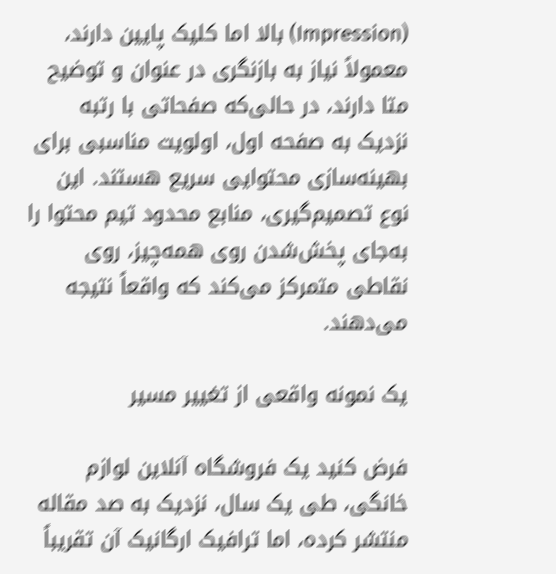(Impression) بالا اما کلیک پایین دارند، معمولاً نیاز به بازنگری در عنوان و توضیح متا دارند، در حالی‌که صفحاتی با رتبه نزدیک به صفحه اول، اولویت مناسبی برای بهینه‌سازی محتوایی سریع هستند. این نوع تصمیم‌گیری، منابع محدود تیم محتوا را به‌جای پخش‌شدن روی همه‌چیز، روی نقاطی متمرکز می‌کند که واقعاً نتیجه می‌دهند.

یک نمونه واقعی از تغییر مسیر

فرض کنید یک فروشگاه آنلاین لوازم خانگی، طی یک سال، نزدیک به صد مقاله منتشر کرده، اما ترافیک ارگانیک آن تقریباً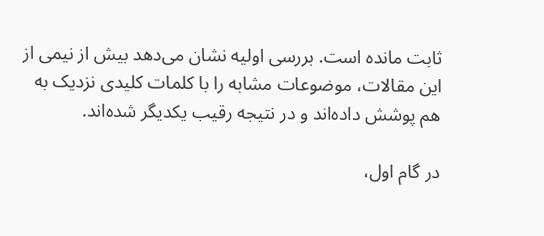ثابت مانده است. بررسی اولیه نشان می‌دهد بیش از نیمی از این مقالات، موضوعات مشابه را با کلمات کلیدی نزدیک به هم پوشش داده‌اند و در نتیجه رقیب یکدیگر شده‌اند.

در گام اول،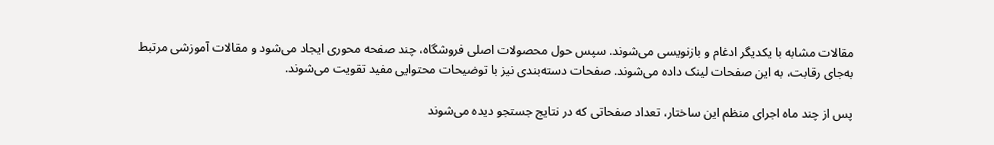مقالات مشابه با یکدیگر ادغام و بازنویسی می‌شوند. سپس حول محصولات اصلی فروشگاه، چند صفحه محوری ایجاد می‌شود و مقالات آموزشی مرتبط به‌جای رقابت، به این صفحات لینک داده می‌شوند. صفحات دسته‌بندی نیز با توضیحات محتوایی مفید تقویت می‌شوند.

پس از چند ماه اجرای منظم این ساختار، تعداد صفحاتی که در نتایج جستجو دیده می‌شوند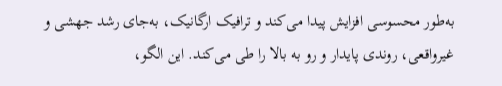به‌طور محسوسی افزایش پیدا می‌کند و ترافیک ارگانیک، به‌جای رشد جهشی و غیرواقعی، روندی پایدار و رو به بالا را طی می‌کند. این الگو،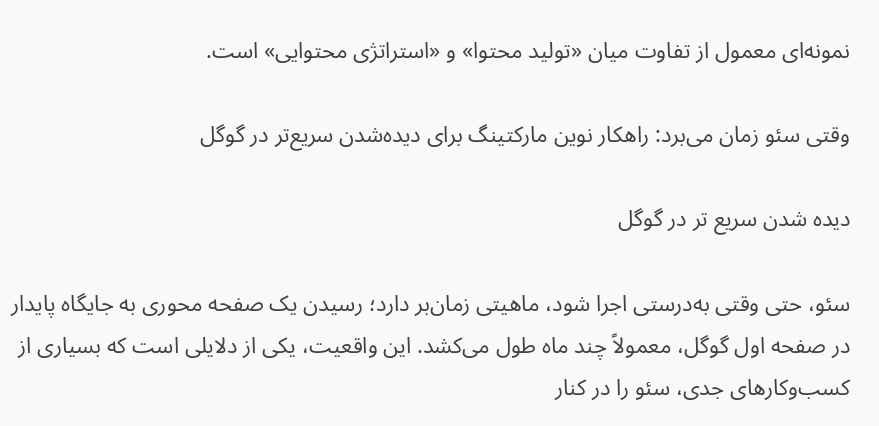نمونه‌ای معمول از تفاوت میان «تولید محتوا» و «استراتژی محتوایی» است.

وقتی سئو زمان می‌برد: راهکار نوین مارکتینگ برای دیده‌شدن سریع‌تر در گوگل

دیده شدن سریع تر در گوگل

سئو، حتی وقتی به‌درستی اجرا شود، ماهیتی زمان‌بر دارد؛ رسیدن یک صفحه محوری به جایگاه پایدار در صفحه اول گوگل، معمولاً چند ماه طول می‌کشد. این واقعیت، یکی از دلایلی است که بسیاری از کسب‌وکارهای جدی، سئو را در کنار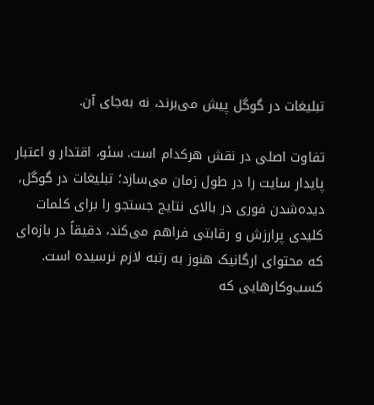تبلیغات در گوگل پیش می‌برند، نه به‌جای آن.

تفاوت اصلی در نقش هرکدام است. سئو، اقتدار و اعتبار پایدار سایت را در طول زمان می‌سازد؛ تبلیغات در گوگل، دیده‌شدن فوری در بالای نتایج جستجو را برای کلمات کلیدی پرارزش و رقابتی فراهم می‌کند، دقیقاً در بازه‌ای که محتوای ارگانیک هنوز به رتبه لازم نرسیده است. کسب‌وکارهایی که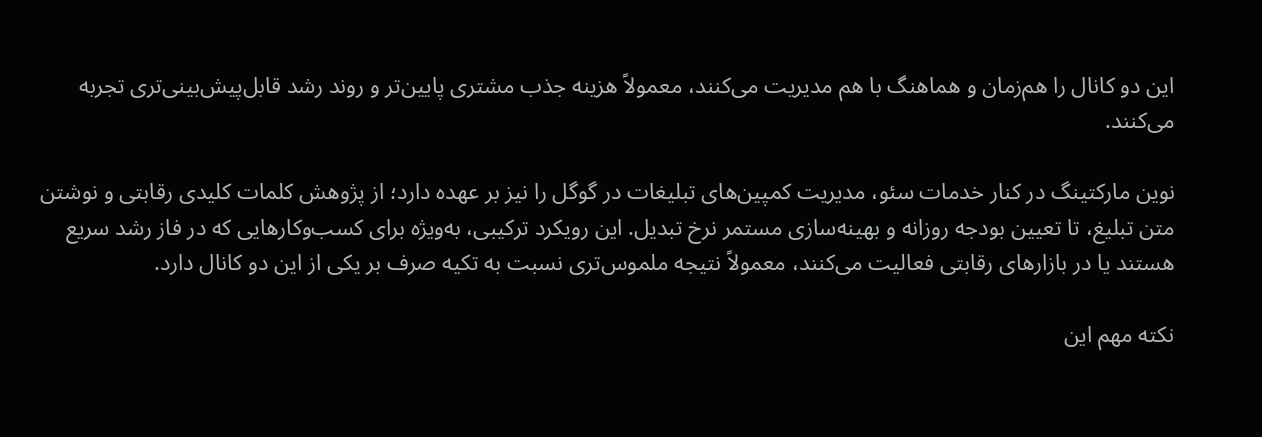این دو کانال را هم‌زمان و هماهنگ با هم مدیریت می‌کنند، معمولاً هزینه جذب مشتری پایین‌تر و روند رشد قابل‌پیش‌بینی‌تری تجربه می‌کنند.

نوین مارکتینگ در کنار خدمات سئو، مدیریت کمپین‌های تبلیغات در گوگل را نیز بر عهده دارد؛ از پژوهش کلمات کلیدی رقابتی و نوشتن متن تبلیغ، تا تعیین بودجه روزانه و بهینه‌سازی مستمر نرخ تبدیل. این رویکرد ترکیبی، به‌ویژه برای کسب‌وکارهایی که در فاز رشد سریع هستند یا در بازارهای رقابتی فعالیت می‌کنند، معمولاً نتیجه ملموس‌تری نسبت به تکیه صرف بر یکی از این دو کانال دارد.

نکته مهم این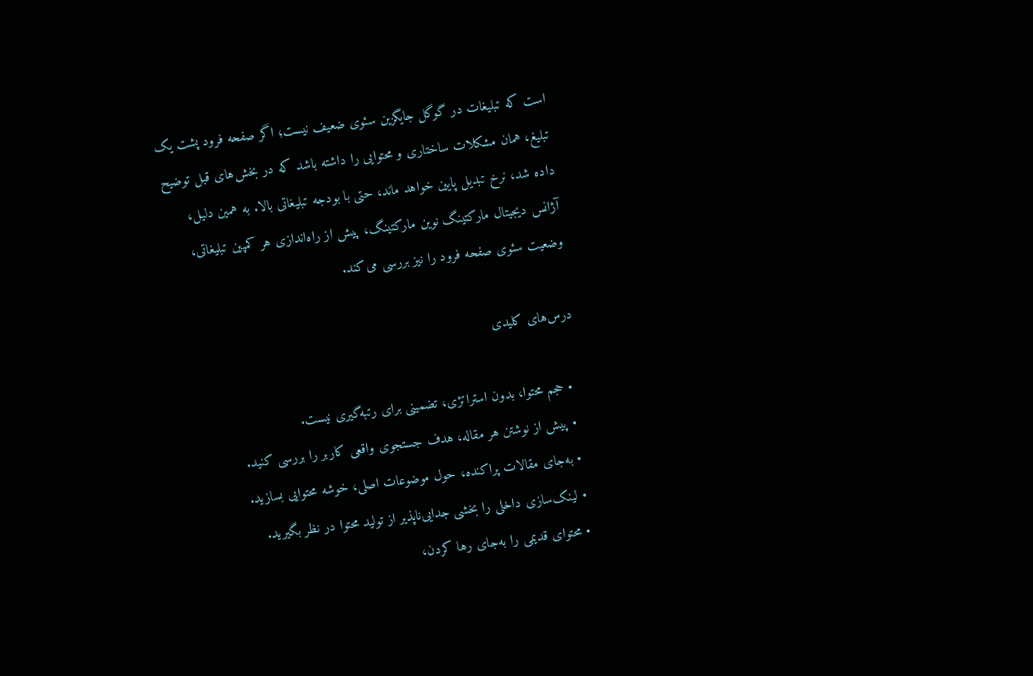است که تبلیغات در گوگل جایگزین سئوی ضعیف نیست؛ اگر صفحه فرود پشت یک تبلیغ، همان مشکلات ساختاری و محتوایی را داشته باشد که در بخش‌های قبل توضیح داده شد، نرخ تبدیل پایین خواهد ماند، حتی با بودجه تبلیغاتی بالا. به همین دلیل، آژانس دیجیتال مارکتینگ نوین مارکتینگ، پیش از راه‌اندازی هر کمپین تبلیغاتی، وضعیت سئوی صفحه فرود را نیز بررسی می‌کند.

درس‌های کلیدی

  • حجم محتوا، بدون استراتژی، تضمینی برای رتبه‌گیری نیست.
  • پیش از نوشتن هر مقاله، هدف جستجوی واقعی کاربر را بررسی کنید.
  • به‌جای مقالات پراکنده، حول موضوعات اصلی، خوشه محتوایی بسازید.
  • لینک‌سازی داخلی را بخشی جدایی‌ناپذیر از تولید محتوا در نظر بگیرید.
  • محتوای قدیمی را به‌جای رها کردن،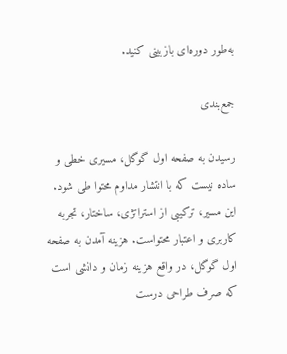به‌طور دوره‌ای بازبینی کنید.

جمع‌بندی

رسیدن به صفحه اول گوگل، مسیری خطی و ساده نیست که با انتشار مداوم محتوا طی شود. این مسیر، ترکیبی از استراتژی، ساختار، تجربه کاربری و اعتبار محتواست. هزینه آمدن به صفحه اول گوگل، در واقع هزینه زمان و دانشی است که صرف طراحی درست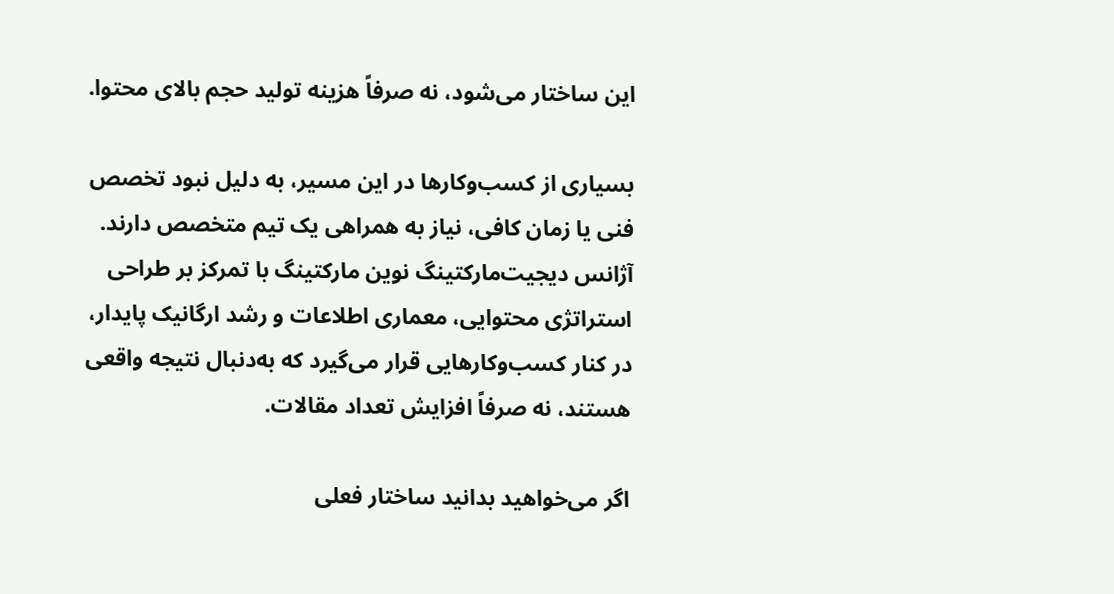این ساختار می‌شود، نه صرفاً هزینه تولید حجم بالای محتوا.

بسیاری از کسب‌وکارها در این مسیر، به دلیل نبود تخصص فنی یا زمان کافی، نیاز به همراهی یک تیم متخصص دارند. آژانس دیجیت‌مارکتینگ نوین مارکتینگ با تمرکز بر طراحی استراتژی محتوایی، معماری اطلاعات و رشد ارگانیک پایدار، در کنار کسب‌وکارهایی قرار می‌گیرد که به‌دنبال نتیجه واقعی هستند، نه صرفاً افزایش تعداد مقالات.

اگر می‌خواهید بدانید ساختار فعلی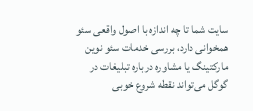سایت شما تا چه اندازه با اصول واقعی سئو همخوانی دارد، بررسی خدمات سئو نوین مارکتینگ یا مشاوره درباره تبلیغات در گوگل می‌تواند نقطه شروع خوبی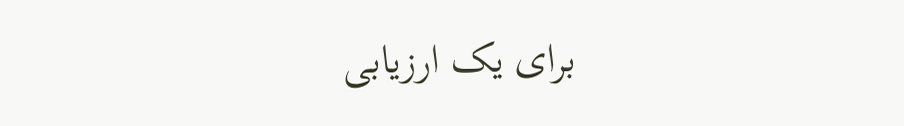برای یک ارزیابی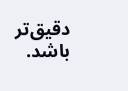دقیق‌تر باشد.